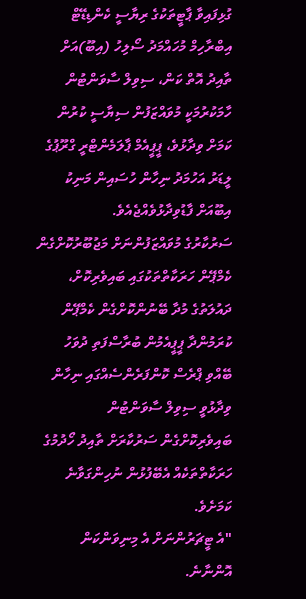ގުޅިފައިވާ ޕާޓީތަކުގެ ރިޔާސީ ކެންޑިޑޭޓް އިބްރާހިމް މުހައްމަދު ސޯލިހު (އިބޫ)އަށް ތާއިދު އޮތް ކަން، ސިވިލް ސާވަންޓުން ހާމަކުރުމަކީ މުވައްޒަފުން ސިޔާސީ ކުރުން ކަމަށް ވިދާޅުވެ، ޕީޕީއެމް ޕާލަމެންޓްރީ ގްރޫޕުގެ ލީޑަރު އަހުމަދު ނިހާން ހުސައިން މަނިކު އިބޫއަށް ފާޑުވިދާޅުވެއްޖެއެވެ.
ސަރުކާރުގެ މުވައްޒަފުންނަށް މަޖުބޫރުކޮށްގެން ކެމްޕޭން ހަރަކާތްތަކުގައި ބައިވެރިކޮށް، ދައުލަތުގެ މުދާ ބޭނުންކޮށްގެން ކެމްޕޭން ކުރަމުންދާ ޕީޕީއެމުން ބުރާސްފަތި ދުވަހު ބޭއްވި ޕްރެސް ކޮންފަރެންސެއްގައި ނިހާން ވިދާޅުވީ ސިވިލް ސާވަންޓުން ބައިވެރިކޮށްގެން ސަރުކާރަށް ތާއިދު ހޯދުމުގެ ހަރަކާތްތަކެއް އެބޭފުޅުން ނުހިންގަވާނެ ކަމަށެވެ.
"އެ ޓީޗަރުންނަށް އެ މިނިވަންކަން އޮންނާނެ.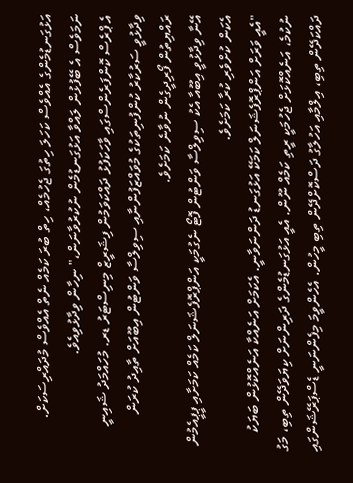އަޅުގަނޑުމެންގެ އެއްވެސް ކަހަލަ ހިތުގަ ޖެހުމެއް، ހިތް ބުރަ ކަމެއް ނެތް އެއްވެސް މުދައްރިސަކަށް. ނަމަވެސް އެ ބޭފުޅުން ލައްވާ އަޅުގަނޑުމެން ނުކުރުވާނަން،" ނިހާން ވިދާޅުވިއެވެ.
އެ ޕްރެސް ކޮންފަރެންސްގައި ވާހަކަފުޅު ދައްކަވަމުން ފިޝަރީޒް މިނިސްޓަރު ޑރ. މުހައްމަދު ޝައިނީ ވިދާޅުވީ ސަރުކާރު ކުންފުނިތަކުގެ މުވައްޒަފުންނާއި ސިވިލްސާ ވަންޓުން އިބޫއަށް ތާއިދު ކުރަން ރައްޔިތުން ފޯރިދީގެން ނުވާނެ ކަމަށެވެ.
އޭނާ ވިދާޅުވީ އިބޫއާ އެކު ސިވިލްސާ ވަންޓުން ފޮޓޯ ނެގުމަކީ އަންޕްރޮފެޝަނަލް ކަމެއް ކަމަށާއި ޕީޕީއެމުން އެކަން ކުށްވެރި ކުރާ ކަމަށެވެ.
"އެއީ ވަރަށް އަންޕްރޮފެޝަނަލް ކަމަކޭ އަޅުގަނޑު ދަންނަވާނީ. އެކަމަށް އަނެއްކާ އަނެއްކޮޅުން ބަޔަކު ނުކުމެ، އަނެއްކޮޅަށް ޖެހުމަކީ ރީތި ކަމެއް ނޫން. އެއީ އަޅުގަނޑުމެންގެ ދަރިންނަށް ކިޔަވަދޭން ތިބި، މަގު ދައްކަދޭން ތިބި، އިލްމާއި އަހުލާގު ދަސްކޮށްދޭން ތިބި މީހުން. އެހެންވީމަ މިފެންނަނީ ޑެސްޕަރޭޝަންގައި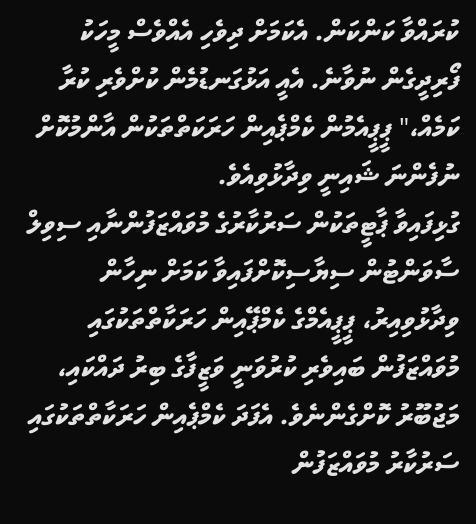ކުރައްވާ ކަންކަން. އެކަމަށް ދިވެހި އެއްވެސް މީހަކު ފޯރިދީގެން ނުވާނެ. އެއީ އަޅުގަނޑުމެން ކުށްވެރި ކުރާ ކަމެއް،" ޕީޕީއެމުން ކެމްޕެއިން ހަރަކަތްތަކުން އާންމުކޮށް ނުފެންނަ ޝައިނީ ވިދާޅުވިއެވެ.
ގުޅިފައިވާ ޕާޓީތަކުން ސަރުކާރުގެ މުވައްޒަފުންނާއި ސިވިލް ސާވަންޓުން ސިޔާސިކޮށްފައިވާ ކަމަށް ނިހާން ވިދާޅުވިއިރު، ޕީޕީއެމްގެ ކެމްޕޭއިން ހަރަކާތްތަކުގައި މުވައްޒަފުން ބައިވެރި ކުރުވަނީ ވަޒީފާގެ ބިރު ދައްކައި، މަޖުބޫރު ކޮށްގެންނެވެ. އެފަދަ ކެމްޕެއިން ހަރަކާތްތަކުގައި ސަރުކާރު މުވައްޒަފުން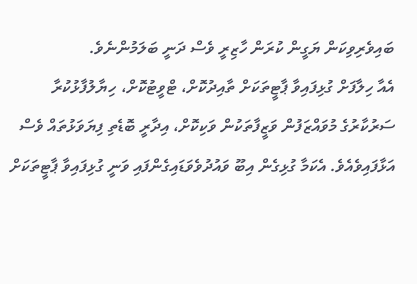ބައިވެރިވިކަން ޔަގީން ކުރަން ހާޒިރީ ވެސް ދަނީ ބަލަމުންނެވެ.
އެއާ ހިލާފަށް ގުޅިފައިވާ ޕާޓީތަކަށް ތާއިދުކޮށް، ޓްވީޓުކޮށް، ހިޔާލުފާޅުކުރާ ސަރުކާރުގެ މުވައްޒަފުން ވަޒީފާތަކުން ވަކިކޮށް، އިދާރީ ބޮޑެތި ފިޔަވަޅުތައް ވެސް އަޅާފައިވެއެވެ. އެކަމާ ގުޅިގެން އިބޫ ވައުދުވެވަޑައިގެންފައި ވަނީ ގުޅިފައިވާ ޕާޓީތަކަށް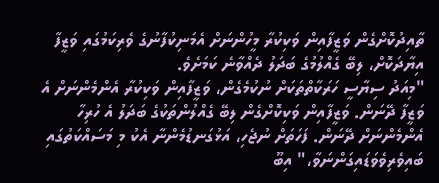ތާއިދުކޮށްގެން ވަޒީފާއިން ވަކިކުރާ މީހުންނަށް އެމަނިކުފާނުގެ ވެރިކަމުގައި ވަޒީފާ އިޔާދަކޮށް، ލިބޭ ގެއްލުމުގެ ބަދަލު ދެއްވާނެ ކަމަށެވެ.
"މިއަދު ސިޔާސީ ހަރަކާތްތަކަށް ނުކުމެގެން، ވަޒީފާއިން ވަކިކުރާ އެންމެންނަށް އެ ވަޒީފާ ދޭނަން. ވަޒީފާއިން ވަކިކޮށްގެން ލިބޭ ގެއްލުންތަކުގެ ބަދަލު އެ ހުރިހާ އެންމެންނަށް ދޭނަން. ފަހަތަށް ނުޖެހި، އަޅުގަނޑުމެންނާ އެކު މި މަސައްކަތުގައި ބައިވެރިވެވަޑައިގަންނަވާ،" އިބޫ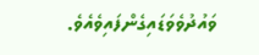ވައުދުވެވަޑައިގެންފައިވެއެވެ.